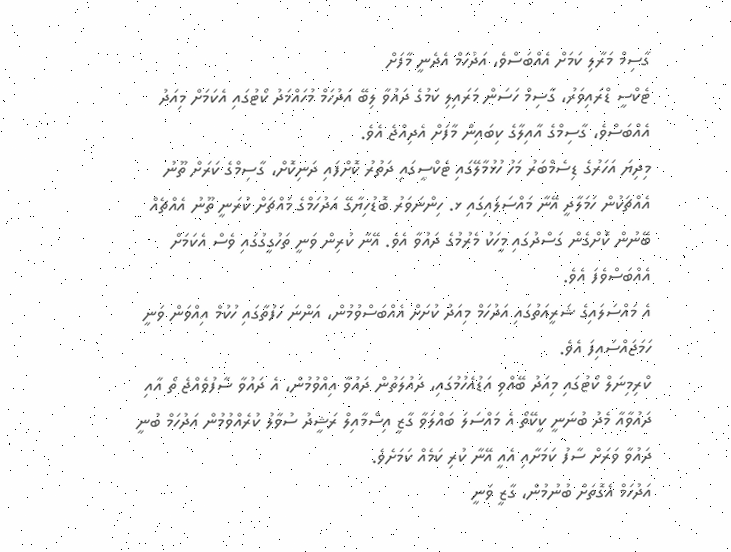ގާސިމް މަރާލި ކަމަށް އެއްބަސްވެ، އަދުހަމް އެދެނީ މާފަށް
ޓެކްސީ ޑްރައިވަރު، ގާސިމް ހަސަން މަރައިލި ކަމުގެ ދައުވާ ލިބޭ އަދުހަމް މުހައްމަދު ކޯޓުގައި އެކަމަށް މިއަދު އެއްބަސްވެ، ގާސިމްގެ އާއިލާގެ ކިބައިން މާފަށް އެދިއްޖެ އެވެ.
މިދިޔަ އަހަރުގެ ޑިސެމްބަރު މަހު ހުޅުމާލޭގައި ޓެކްސީގައި ދަތުރު ކޮށްފައި ދަނިކޮށް، ގާސިމްގެ ކަރަށް ތޫނު އެއްޗަކުން ހަމަލާދީ އޭނާ މައްސަލައިގައި ޅ. ހިންނަވަރު ބޮޑުހިޔާގޭ އަދުހަމްގެ މައްޗަށް ކުރަނީ ތޫނު އެއްޗެއް ބޭނުން ކޮށްގެން ގަސްދުގައި މީހަކު މެރުމުގެ ދައުވާ އެވެ. އޭނާ ކުރިން ވަނީ ތަހުގީގުގައި ވެސް އެކަމަށް އެއްބަސްވެފަ އެވެ.
އެ މައްސަލައިގެ ޝަރީއަތުގައި އަދުހަމް މިއަދު ކުށަށް އެއްބަސްވުމުން، އަންނަ ހަފުތާގައި ހުކުމް އިއްވަން ވަނީ ހަމަޖައްސައިފަ އެވެ.
ކްރިމިނަލް ކޯޓުގައި މިއަދު ބޭއްވި އަޑުއެހުމުގައި، ދައުލަތުން ދައުވާ އިއްވުމުން، އެ ދައުވާ ސާފުވެއްޖެ ތޯ އާއި ދައުވާއާ މެދު ބުނަނީ ކީކޭތޯ އެ މައްސަލަ ބައްލަވާ ގާޒީ އިސްމާއިލް ރަޝީދު ސުވާލު ކުރެއްވުމުން އަދުހަމް ބުނީ ދައުވާ ވަރަށް ސާފު ކަމަށާއި އެއީ އޭނާ ކުރި ކަމެއް ކަމަށެވެ.
އަދުހަމް އެގޮތަށް ބުނުމުން، ގާޒީ ވަނީ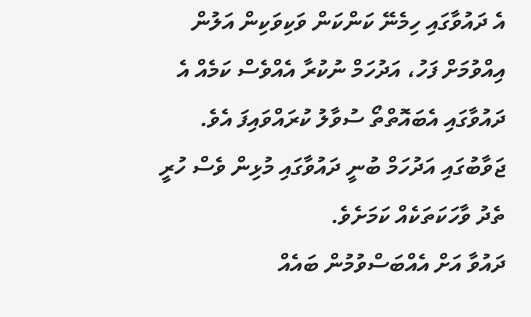އެ ދައުވާގައި ހިމެނޭ ކަންކަން ވަކިވަކިން އަލުން އިއްވުމަށް ފަހު، އަދުހަމް ނުކުރާ އެއްވެސް ކަމެއް އެ ދައުވާގައި އެބައޮތްތޯ ސުވާލު ކުރައްވައިފަ އެވެ. ޖަވާބުގައި އަދުހަމް ބުނީ ދައުވާގައި މުޅިން ވެސް ހުރީ ތެދު ވާހަކަތަކެއް ކަމަށެވެ.
ދައުވާ އަށް އެއްބަސްވުމުން ބައެއް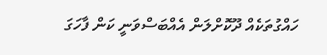ހައްގުތަކެއް ދޫކޮށްލަން އެއްބަސްވަނީ ކަން ފާހަގަ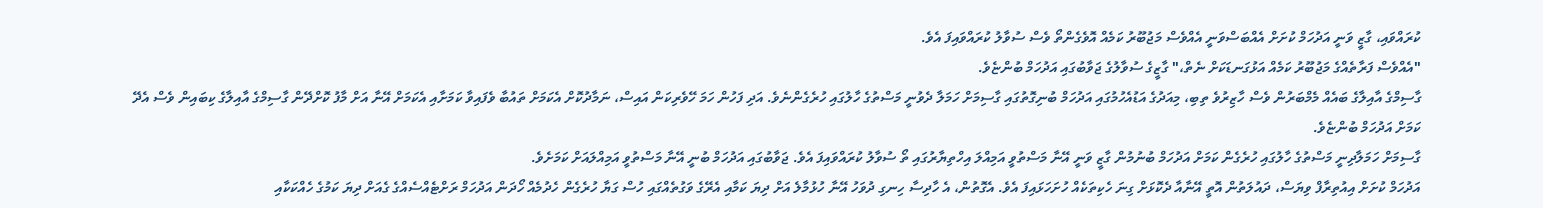ކުރައްވައި، ގާޒީ ވަނީ އަދުހަމް ކުށަށް އެއްބަސްވަނީ އެއްވެސް މަޖުބޫރު ކަމެއް އޮވެގެންތޯ ވެސް ސުވާލު ކުރައްވައިފަ އެވެ.
"އެއްވެސް ފަރާތެއްގެ މަޖުބޫރު ކަމެއް އަޅުގަނޑަކަށް ނެތް،" ގާޒީގެ ސުވާލުގެ ޖަވާބުގައި އަދުހަމް ބުންޏެވެ.
ގާސިމްގެ އާއިލާގެ ބައެއް މެމްބަރުން ވެސް ހާޒިރުވެ ތިބި، މިއަދުގެ އަޑުއެހުމުގައި އަދުހަމް ބުނިގޮތުގައި ގާސިމަށް ހަމަލާ ދެވުނީ މަސްތުގެ ހާލުގައި ހުރެގެންނެވެ. އަދި ފަހުން ހަމަ ހޭވެރިކަން އައިސް، ނަމާދުކޮށް އެކަމަށް ތައުބާ ވެފައިވާ ކަމަށާއި އެކަމަށް އޭނާ އަށް މާފު ކޮށްދޭން ގާސިމްގެ އާއިލާގެ ކިބައިން ވެސް އެދޭ ކަމަށް އަދުހަމް ބުންޏެވެ.
ގާސިމަށް ހަމަލާދިނީ މަސްތުގެ ހާލުގައި ހުރެގެން ކަމަށް އަދުހަމް ބުނުމުން ގާޒީ ވަނީ އޭނާ މަސްތުވީ އަމިއްލަ އިހްތިޔާރުގައި ތޯ ސުވާލު ކުރައްވައިފަ އެވެ. ޖަވާބުގައި އަދުހަމް ބުނީ އޭނާ މަސްތުވީ އަމިއްލައަށް ކަމަށެވެ.
އަދުހަމް ކުށަށް އިއުތިރާފް ވިޔަސް، ދައުލަތުން އޮތީ އޭނާއާ ދެކޮޅަށް ގިނަ ހެކިތަކެއް ހުށަހަޅައިފަ އެވެ. އެގޮތުން، އެ ހާދިސާ ހިނގި ދުވަހު އޭނާ ހުޅުމާލެ އަށް ދިޔަ ކަމާއި އެރޭގެ ވަގުތެއްގައި ހުސް ގަޔާ ހުރެގެން ހެދުމެއް ހޯދަން އަދުހަމް ރަށްޓެއްސެއްގެ ގެއަށް ދިޔަ ކަމުގެ ހެއްކަކާއި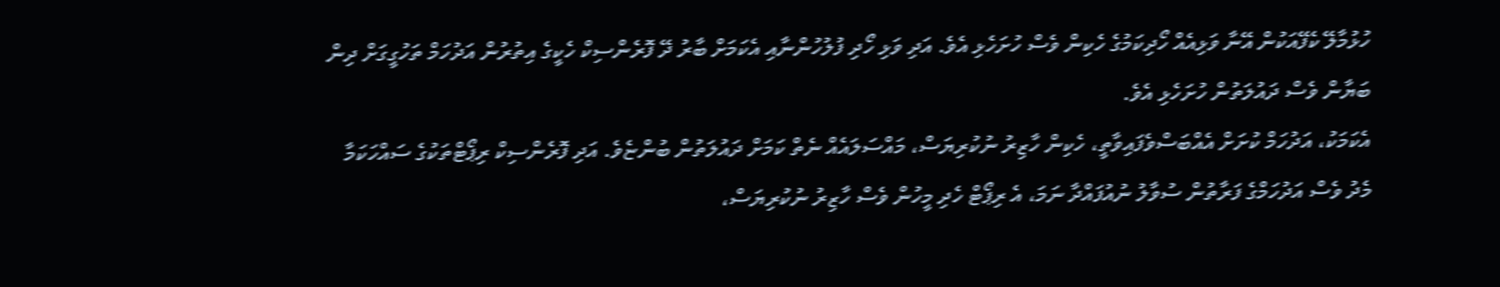ހުޅުމާލޭ ކެފޭއަކުން އޭނާ ވަޅިއެއް ހޯދިކަމުގެ ހެކިން ވެސް ހުށަހެޅި އެވެ. އަދި ވަޅި ހޯދި ފުލުހުންނާއި އެކަމަށް ބާރު ދޭ ފޮރެންސިކް ހެކީގެ އިތުރުން އަދުހަމް ތަހުގީގަށް ދިން ބަޔާން ވެސް ދައުލަތުން ހުށަހެޅި އެވެ.
އެކަމަކު، އަދުހަމް ކުށަށް އެއްބަސްވެފައިވާތީ، ހެކިން ހާޒިރު ނުކުރިޔަސް، މައްސަލައެއް ނެތް ކަމަށް ދައުލަތުން ބުންޏެވެ. އަދި ފޮރެންސިކް ރިޕޯޓްތަކުގެ ސައްހަކަމާ މެދު ވެސް އަދުހަމްގެ ފަރާތުން ސުވާލު ނުއުފައްދާ ނަމަ، އެ ރިޕޯޓް ހެދި މީހުން ވެސް ހާޒިރު ނުކުރިޔަސް،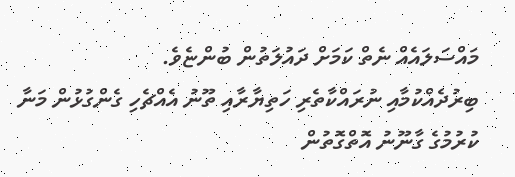މައްސަލައެއް ނެތް ކަމަށް ދައުލަތުން ބުންޏެވެ.
ބިރުދެއްކުމާއި ނުރައްކާތެރި ހަތިޔާރާއި ތޫނު އެއްޗެހި ގެންގުޅުން މަނާ ކުރުމުގެ ގާނޫނު އޮތްގޮތުން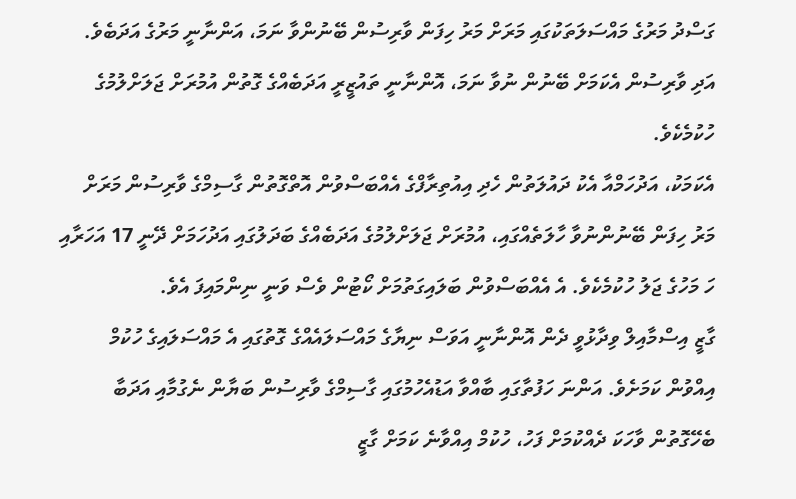ގަސްދު މަރުގެ މައްސަލަތަކުގައި މަރަށް މަރު ހިފަން ވާރިސުން ބޭނުންވާ ނަމަ، އަންނާނީ މަރުގެ އަދަބެވެ. އަދި ވާރިސުން އެކަމަށް ބޭނުން ނުވާ ނަމަ، އޮންނާނީ ތައުޒީރީ އަދަބެއްގެ ގޮތުން އުމުރަށް ޖަލަށްލުމުގެ ހުކުމެކެވެ.
އެކަމަކު، އަދުހަމްއާ އެކު ދައުލަތުން ހެދި އިއުތިރާފްގެ އެއްބަސްވުން އޮތްގޮތުން ގާސިމްގެ ވާރިސުން މަރަށް މަރު ހިފަން ބޭނުންނުވާ ހާލަތެއްގައި، އުމުރަށް ޖަލަށްލުމުގެ އަދަބެއްގެ ބަދަލުގައި އަދުހަމަށް ދޭނީ 17 އަހަރާއި ހަ މަހުގެ ޖަލު ހުކުމެކެވެ. އެ އެއްބަސްވުން ބަލައިގަތުމަށް ކޯޓުން ވެސް ވަނީ ނިންމައިފަ އެވެ.
ގާޒީ އިސްމާއިލް ވިދާޅުވީ ދެން އޮންނާނީ އަވަސް ނިޔާގެ މައްސަލައެއްގެ ގޮތުގައި އެ މައްސަލައިގެ ހުކުމް އިއްވުން ކަމަށެވެ. އަންނަ ހަފުތާގައި ބާއްވާ އަޑުއެހުމުގައި ގާސިމްގެ ވާރިސުން ބަޔާން ނެގުމާއި އަދަބާ ބެހޭގޮތުން ވާހަކަ ދެއްކުމަށް ފަހު، ހުކުމް އިއްވާނެ ކަމަށް ގާޒީ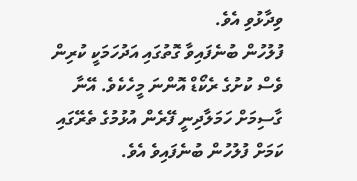ވިދާޅުވި އެވެ.
ފުލުހުން ބުނެފައިވާ ގޮތުގައި އަދުހަމަކީ ކުރިން ވެސް ކުށުގެ ރެކޯޑް އޮންނަ މީހެކެވެ. އޭނާ ގާސިމަށް ހަމަލާދިނީ ފޭރެން އުޅުމުގެ ތެރޭގައި ކަމަށް ފުލުހުން ބުނެފައިވެ އެވެ.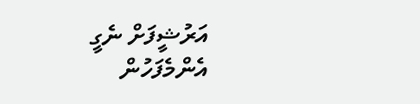އަރުޝީފަށް ނެގީ
އެންމެފަހުން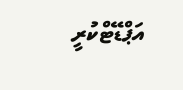އަޕްޑޭޓްކުރީ